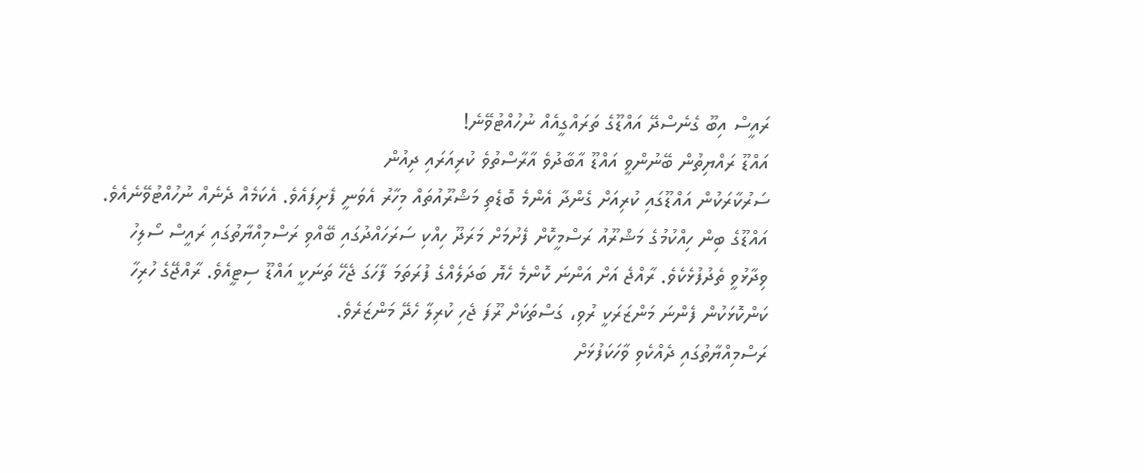ރައީސް އިބޫ ގެނެސްދޭ އައްޑޫގެ ތަރައްގީއެއް ނުހުއްޓުވޭނެ!
އައްޑޫ ރައްޔިތުން ބޭނުންވީ އައްޑޫ އާބާދުވެ އާރާސްތުވެ ކުރިއަރައި ދިއުން
ސަރުކާރަކުން އައްޑޫގައި ކުރިއަށް ގެންދާ އެންމެ ބޮޑެތި މަޝްރޫއުތައް މިހާރު އެވަނީ ފެށިފައެވެ. އެކަމެއް ދެނެއް ނުހުއްޓުވޭނެއެވެ. އައްޑޫގެ ބިން ހިއްކުމުގެ މަޝްރޫއު ރަސްމީކޮށް ފެށުމަށް މަރަދޫ ހިއްކި ސަރަހައްދުގައި ބޭއްވި ރަސްމިއްޔާތުގައި ރައީސް ސޯލިހު ވިދާޅުވީ ތެދުފުޅެކެވެ. ރާއްޖެ އަށް އަންނަ ކޮންމެ ހެޔޮ ބަދަލެއްގެ ފުރަތަމަ ފާހަގަ ޖެހޭ ތަނަކީ އައްޑޫ ސިޓީއެވެ. ރާއްޖޭގެ ހުރިހާ ކަންކޮޅަކުން ފެންނަ މަންޒަރަކީ ރުވި، ގަސްތަކަށް ރޫފަ ޖެހި ކުރިލާ ހެދޭ މަންޒަރެވެ.
ރަސްމިއްޔާތުގައި ދެއްކެވި ވާހަކަފުޅަށް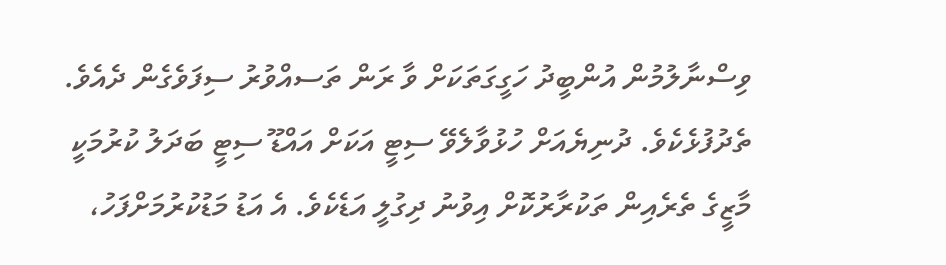ވިސްނާލުމުން އުންބީދު ހަގީގަތަކަށް ވާ ރަން ތަސއްވުރު ސިފަވެގެން ދެއެވެ. ތެދުފުޅެކެވެ. ދުނިޔެއަށް ހުޅުވާލެވޭ ސިޓީ އަކަށް އައްޑޫ ސިޓީ ބަދަލު ކުރުމަކީ މާޒީގެ ތެރެއިން ތަކުރާރުކޮށް އިވުނު ދިގުލީ އަޑެކެވެ. އެ އަޑު މަޑުކުރުމަށްފަހު،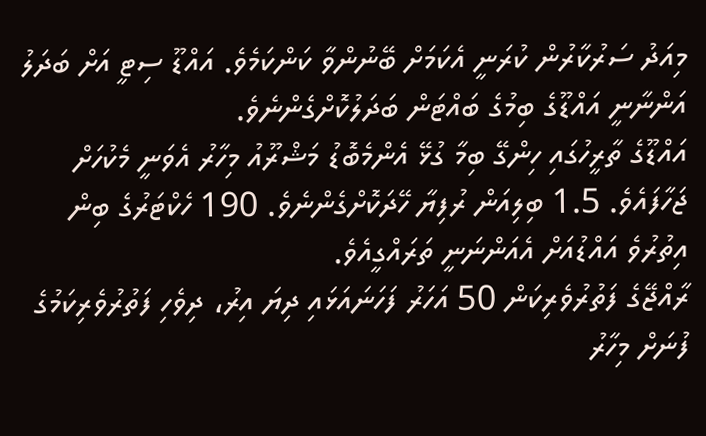މިއަދު ސަރުކާރުން ކުރަނީ އެކަމަށް ބޭނުންވާ ކަންކަމެވެ. އައްޑޫ ސިޓީ އަށް ބަދަލު އަންނާނީ އައްޑޫގެ ބިމުގެ ބައްޓަން ބަދަލުކޮށްގެންނެވެ.
އައްޑޫގެ ތާރީހުގައި ހިންގޭ ބިމާ ގުޅޭ އެންމެބޮޑު މަޝްރޫއު މިހާރު އެވަނީ މެކުހަށް ޖަހާފައެވެ. 1.5 ބިލިއަން ރުފިޔާ ހޭދަކޮށްގެންނެވެ. 190 ހެކްޓަރުގެ ބިން އިތުރުވެ އައްޑުއަށް އެއަންނަނީ ތަރައްގީއެވެ.
ރާއްޖޭގެ ފަތުރުވެރިކަން 50 އަހަރު ފަހަނައަޅައި ދިޔަ އިރު، ދިވެހި ފަތުރުވެރިކަމުގެ ފުނަށް މިހާރު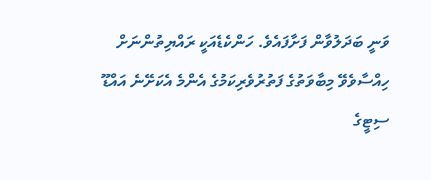ވަނީ ބަދަލުވާން ފަށާފައެވެ. ހަންކެޑެއަކީ ރައްޔިތުންނަށް ހިއްސާވެވޭ މިބާވަތުގެ ފަތުރުވެރިކަމުގެ އެންމެ އެކަށޭނެ އައްޑޫ ސިޓީގެ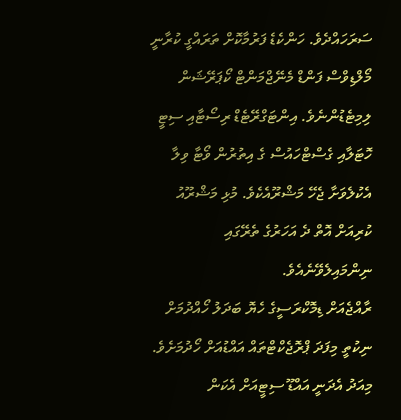ސަރަހައްދެވެ. ހަންކެޑެ ފަރުމާކޮށް ތަރައްގީ ކުރާނީ މޯލްޑިވްސް ފަންޑް މެނޭޖްމަންޓް ކޯޕަރޭޝަން ލިމިޓެޑުންނެވެ. އިންޓަގްރޭޓެޑް ރިސޯޓާއި ސިޓީ ހޮޓަލާއި ގެސްޓްހައުސް ގެ އިތުރުން ވޯޓާ ވިލާ އެކުލެވަށާ ޖެހޭ މަޝްރޫއެކެވެ. މުޅި މަޝްރޫއު ކުރިއަށް އޮތް ދެ އަހަރުގެ ތެރޭގައި ނިންމައިލެވޭނެއެވެ.
ރާއްޖެއަށް ޑިމޮކްރަސީގެ ހެޔޮ ބަދަލު ހޯއްދުމަށް ނިކުތީ މިފަދަ ޕްރޮޖެކްޓްތައް އައްޑުއަށް ހޯދުމަށެވެ. މިއަދު އެދަނީ އައްޑޫ ސިޓީއަށް އެކަން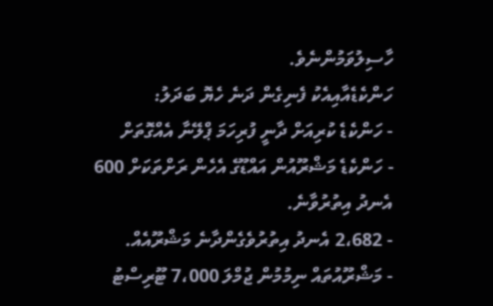ހާސިލުވަމުންނެވެ.
ހަންކެޑެއާއިއެކު ފެނިގެން ދަނެ ހެޔޮ ބަދަލު:
- ހަންކެޑެ ކުރިއަށް ދާނީ ފުރިހަމަ ޕްލޭނާ އެއްގޮތަށް
- ހަންކެޑެ މަޝްރޫއުން އައްޑޫގެ އެހެން ރަށްތަކަށް 600 އެނދު އިތުރުވާނެ.
- 2،682 އެނދު އިތުރުވެގެންދާނެ މަޝްރޫއެއް.
- މަޝްރޫއުތައް ނިމުމުން ޖުމްލަ 7،000 ޓޫރިސްޓު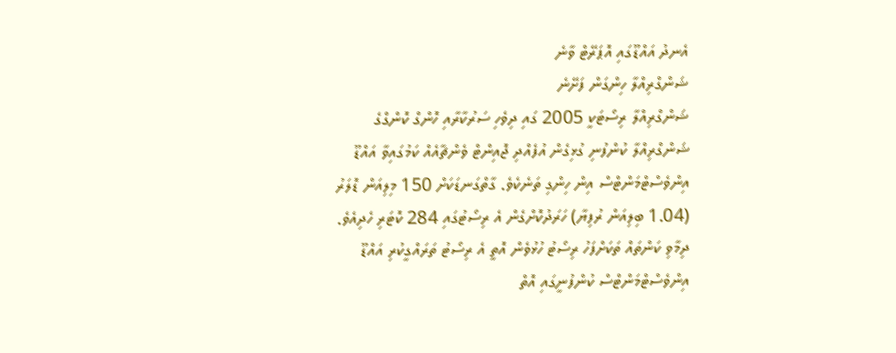އެނދު އައްޑޫގައި އޮޕަރޭޓް ވާނެ
ޝަންގްރިއްލާ ހިންގަން ފަށޭނެ
ޝަންގްރިއްލާ ރިސޯޓަކީ 2005 ގައި ދިވެހި ސަރުކާރާއި ހޮންގް ކޮންގްގެ ޝަންގްރިއްލާ ކުންފުނި ގުޅިގެން އުފެއްދި ޖޮއިންޓް ވެންޗާއެއް ކަމުގައިވާ އައްޑޫ އިންވެސްޓްމަންޓްސް އިން ހިންގި ތަނެކެވެ. ގާތްގަނޑަކަށް 150 މިލިއަން ޑޮލަރު (1.04 ބިލިއަން ރުފިޔާ) ހަރަދުކޮށްގެން އެ ރިސޯޓުގައި 284 ކޮޓަރި ހެދިއެވެ.
ދިމާވި ކަންތައް ތަކަށްފަހު ރިސޯޓު ހުޅުވެން އޮތީ އެ ރިސޯޓު ތަރައްގީކުރި އައްޑޫ އިންވެސްޓްމަންޓްސް ކުންފުނީގައި އޮތް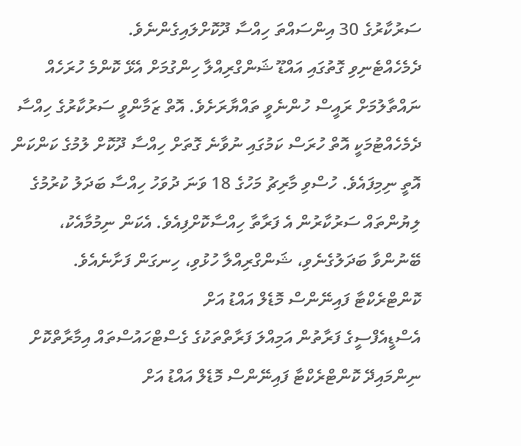ސަރުކާރުގެ 30 އިންސައްތަ ހިއްސާ ދޫކޮށްލައިގެންނެވެ.
ދެމެހެއްޓެނިވި ގޮތުގައި އައްޑޫ ޝަންގްރިއްލާ ހިންގުމަށް އެޅޭ ކޮންމެ ހުރަހެއް ނައްތާލުމަށް ރައީސް ހުންނެވީ ތައްޔާރަށެވެ. އޮތް ޒަމާންވީ ސަރުކާރުގެ ހިއްސާ ދެމެހެއްޓުމަކީ އޮތް ހުރަސް ކަމުގައި ނުވާނެ ގޮތަށް ހިއްސާ ދޫކޮށް ލުމުގެ ކަންކަން އޮތީ ނިމިފައެވެ. ހުސްވި މާރިޗު މަހުގެ 18 ވަނަ ދުވަހު ހިއްސާ ބަދަލު ކުރުމުގެ ލިޔުންތައް ސަރުކާރުން އެ ފަރާތާ ހިއްސާކޮށްފިއެވެ. އެކަން ނިމުމާއެކު، ބޭނުންވާ ބަދަލުގެނެވި، ޝަންގްރިއްލާ ހުޅުވި، ހިނގަން ފަށާނެއެވެ.
ކޮންޓްރެކްޓާ ފައިނޭންސް މޮޑެލް އައްޑު އަށް
އެސްޑީއެފްސީގެ ފަރާތުން އަމިއްލަ ފަރާތްތަކުގެ ގެސްޓްހައުސްތައް އިމާރާތްކޮށް ނިންމައިދޭ ކޮންޓްރެކްޓާ ފައިނޭންސް މޮޑެލް އައްޑު އަށް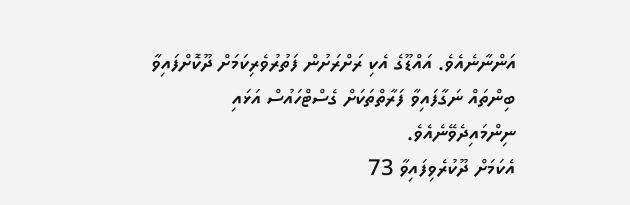އަންނާނެއެވެ. އައްޑޫގެ އެކި ރަށްރަށުން ފަތުރުވެރިކަމަށް ދޫކޮށްފައިވާ ބިންތައް ނަގާފައިވާ ފަރާތްތަކަށް ގެސްޓްހައުސް އަޅައި ނިންމައިދެވޭނެއެވެ.
އެކަމަށް ދޫކުރެވިފައިވާ 73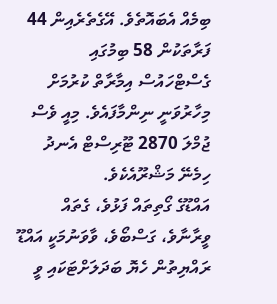ބިމެއް އެބައޮތެވެ. އޭގެތެރެއިން 44 ފަރާތަކުން 58 ބިމުގައި ގެސްޓްހައުސް އިމާރާތް ކުރުމަށް މިހާރުވަނީ ނިންމާފައެވެ. މިއީ ވެސް ޖުމްލަ 2870 ޓޫރިސްޓް އެނދު ހިމެނޭ މަޝްރޫއެކެވެ.
އައްޑޫގެ ގޯތިތައް ފަޅުވެ، ގެތައް ވީރާނާވެ، ގަސްބޯވެ، ވާވަނުމަކީ އައްޑޫ ރައްޔިތުން ހެޔޮ ބަދަލަށްޓަކައި ވީ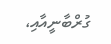ގުރްބާނީއާއި،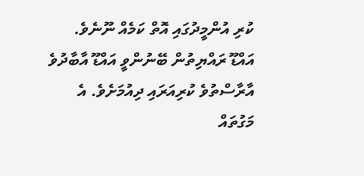ކުރި އުންމީދުގައި އޮތް ކަމެއް ނޫނެވެ. އައްޑޫ ރައްޔިތުން ބޭނުންވީ އައްޑޫ އާބާދުވެ އާރާސްތުވެ ކުރިއަރައި ދިއުމަށެވެ. އެ މަގުތައް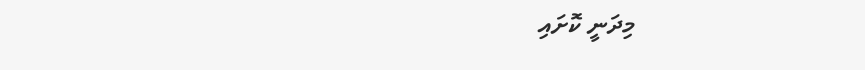މިދަނީ ކޮށައި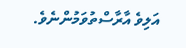އަލިވެ އާރާސްތުވަމުންނެވެ.